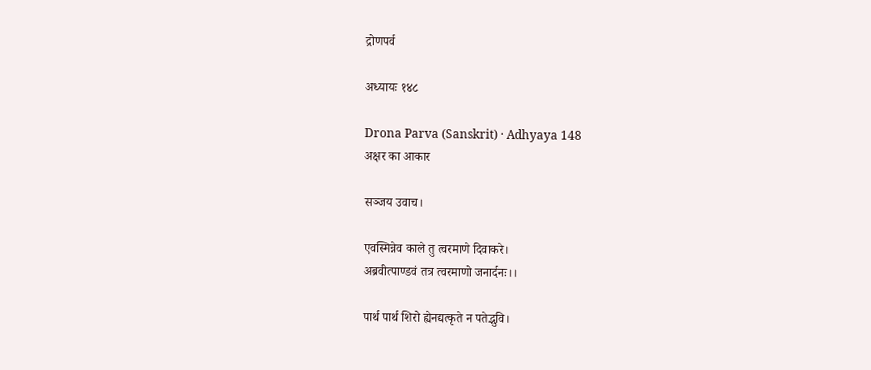द्रोणपर्व

अध्यायः १४८

Drona Parva (Sanskrit) · Adhyaya 148
अक्षर का आकार

सञ्जय उवाच।

एवस्मिन्नेव काले तु त्वरमाणे दिवाकरे।
अब्रवीत्पाण्डवं तत्र त्वरमाणो जनार्दनः।।

पार्थ पार्थ शिरो ह्येनद्यत्कृते न पतेद्भुवि।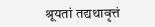श्रूयतां तद्यथावृत्तं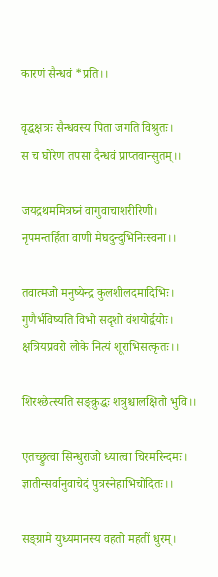कारणं सैन्धवं *प्रति।।

वृद्धक्षत्रः सैन्धवस्य पिता जगति विश्रुतः।
स च घोरेण तपसा दैन्धवं प्राप्तवान्सुतम्।।

जयद्रथममित्रघ्नं वागुवाचाशरीरिणी।
नृपमन्तर्हिता वाणी मेघदुन्दुभिनिःस्वना।।

तवात्मजो मनुष्येन्द्र कुलशीलदमादिभिः।
गुणैर्भविष्यति विभो सदृशो वंशयोर्द्वयोः।
क्षत्रियप्रवरो लोके नित्यं शूराभिसत्कृतः।।

शिरश्छेत्स्यति सङ्क्रुद्धः शत्रुश्चालक्षितो भुवि।।

एतच्छ्रुत्वा सिन्धुराजो ध्यात्वा चिरमरिन्दमः।
ज्ञातीन्सर्वानुवाचेदं पुत्रस्नेहाभिचोदितः।।

सङ्ग्रामे युध्यमानस्य वहतो महतीं धुरम्।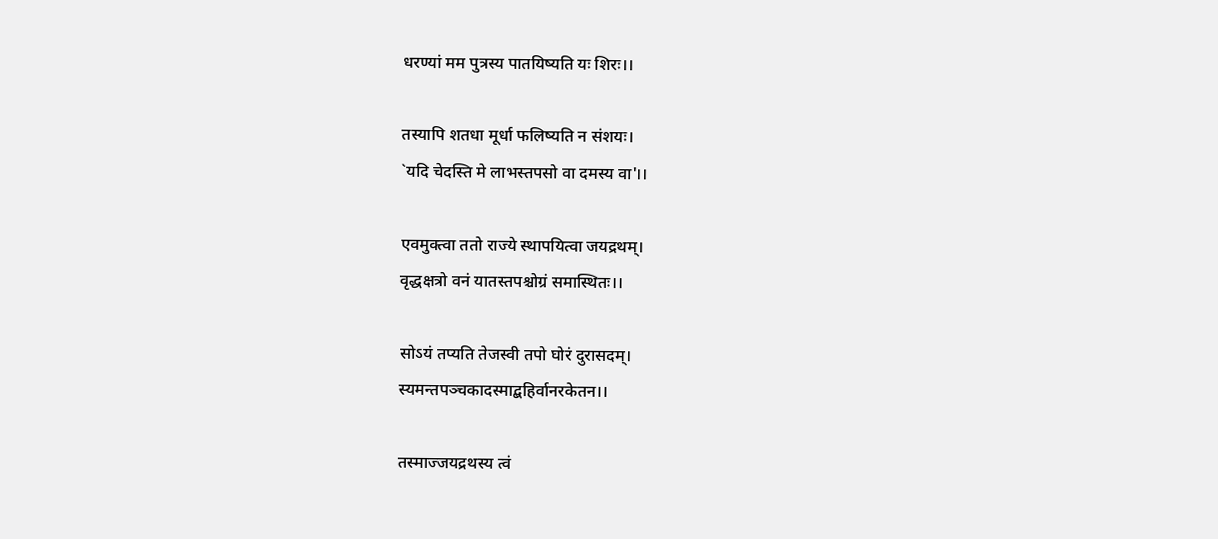धरण्यां मम पुत्रस्य पातयिष्यति यः शिरः।।

तस्यापि शतधा मूर्धा फलिष्यति न संशयः।
`यदि चेदस्ति मे लाभस्तपसो वा दमस्य वा'।।

एवमुक्त्वा ततो राज्ये स्थापयित्वा जयद्रथम्।
वृद्धक्षत्रो वनं यातस्तपश्चोग्रं समास्थितः।।

सोऽयं तप्यति तेजस्वी तपो घोरं दुरासदम्।
स्यमन्तपञ्चकादस्माद्बहिर्वानरकेतन।।

तस्माज्जयद्रथस्य त्वं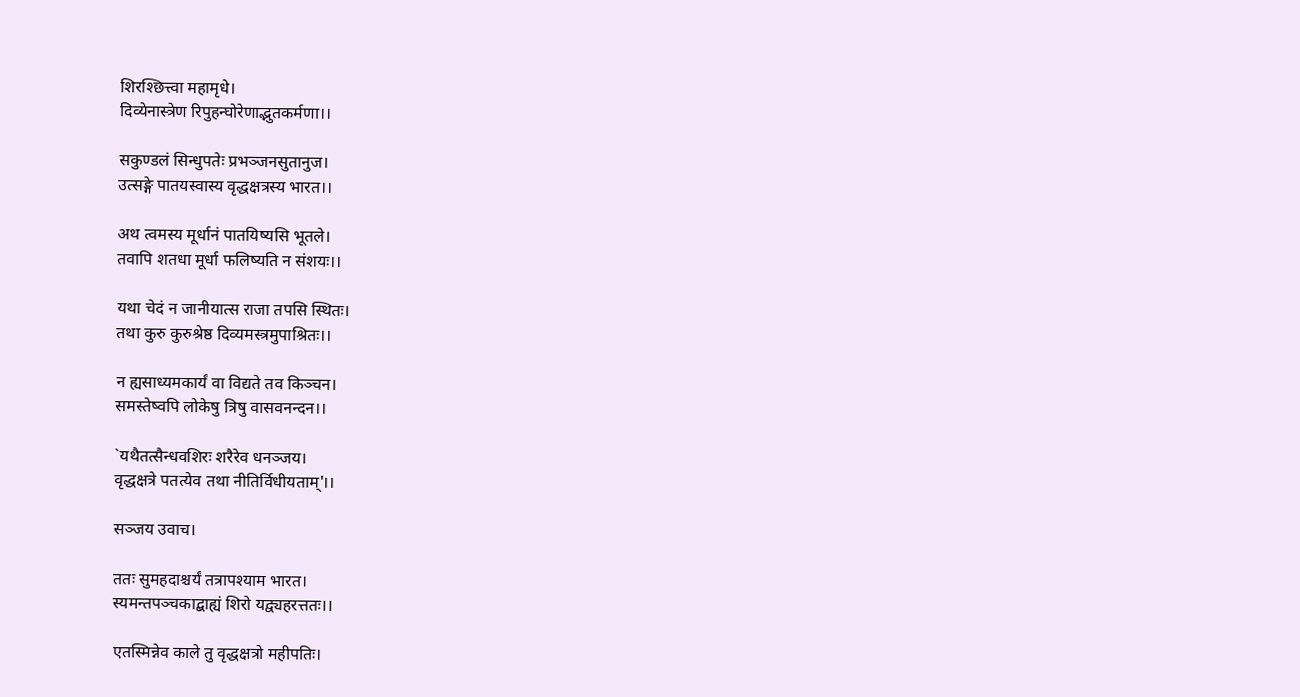शिरश्छित्त्वा महामृधे।
दिव्येनास्त्रेण रिपुहन्घोरेणाद्भुतकर्मणा।।

सकुण्डलं सिन्धुपतेः प्रभञ्जनसुतानुज।
उत्सङ्गे पातयस्वास्य वृद्धक्षत्रस्य भारत।।

अथ त्वमस्य मूर्धानं पातयिष्यसि भूतले।
तवापि शतधा मूर्धा फलिष्यति न संशयः।।

यथा चेदं न जानीयात्स राजा तपसि स्थितः।
तथा कुरु कुरुश्रेष्ठ दिव्यमस्त्रमुपाश्रितः।।

न ह्यसाध्यमकार्यं वा विद्यते तव किञ्चन।
समस्तेष्वपि लोकेषु त्रिषु वासवनन्दन।।

`यथैतत्सैन्धवशिरः शरैरेव धनञ्जय।
वृद्धक्षत्रे पतत्येव तथा नीतिर्विधीयताम्'।।

सञ्जय उवाच।

ततः सुमहदाश्चर्यं तत्रापश्याम भारत।
स्यमन्तपञ्चकाद्बाह्यं शिरो यद्व्यहरत्ततः।।

एतस्मिन्नेव काले तु वृद्धक्षत्रो महीपतिः।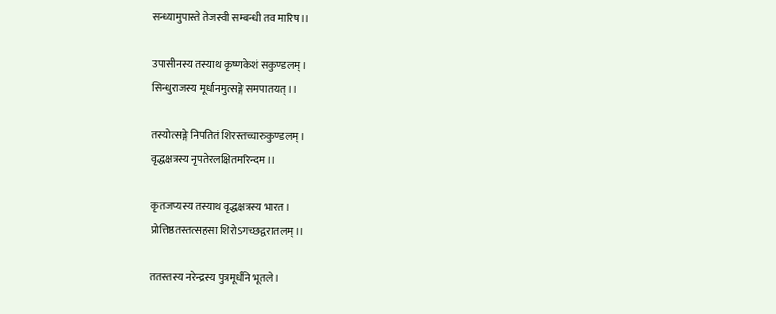सन्ध्यामुपास्ते तेजस्वी सम्बन्धी तव मारिष।।

उपासीनस्य तस्याथ कृष्णकेशं सकुण्डलम्।
सिन्धुराजस्य मूर्धानमुत्सङ्गे समपातयत्।।

तस्योत्सङ्गे निपतितं शिरस्तच्चारुकुण्डलम्।
वृद्धक्षत्रस्य नृपतेरलक्षितमरिन्दम।।

कृतजप्यस्य तस्याथ वृद्धक्षत्रस्य भारत।
प्रोत्तिष्ठतस्तत्सहसा शिरोऽगच्छद्वरातलम्।।

ततस्तस्य नरेन्द्रस्य पुत्रमूर्धनि भूतले।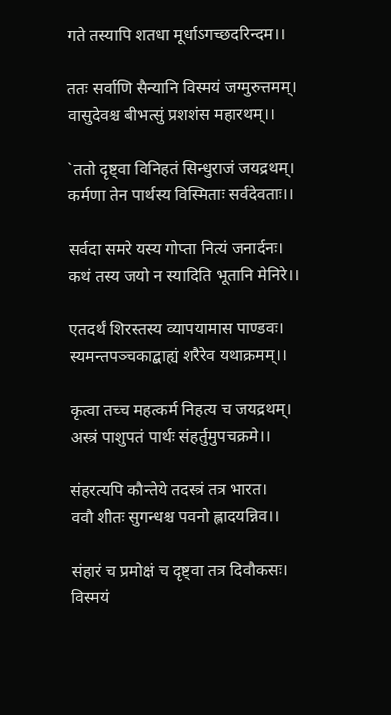गते तस्यापि शतधा मूर्धाऽगच्छदरिन्दम।।

ततः सर्वाणि सैन्यानि विस्मयं जग्मुरुत्तमम्।
वासुदेवश्च बीभत्सुं प्रशशंस महारथम्।।

`ततो दृष्ट्वा विनिहतं सिन्धुराजं जयद्रथम्।
कर्मणा तेन पार्थस्य विस्मिताः सर्वदेवताः।।

सर्वदा समरे यस्य गोप्ता नित्यं जनार्दनः।
कथं तस्य जयो न स्यादिति भूतानि मेनिरे।।

एतदर्थं शिरस्तस्य व्यापयामास पाण्डवः।
स्यमन्तपञ्चकाद्बाह्यं शरैरेव यथाक्रमम्।।

कृत्वा तच्च महत्कर्म निहत्य च जयद्रथम्।
अस्त्रं पाशुपतं पार्थः संहर्तुमुपचक्रमे।।

संहरत्यपि कौन्तेये तदस्त्रं तत्र भारत।
ववौ शीतः सुगन्धश्च पवनो ह्लादयन्निव।।

संहारं च प्रमोक्षं च दृष्ट्वा तत्र दिवौकसः।
विस्मयं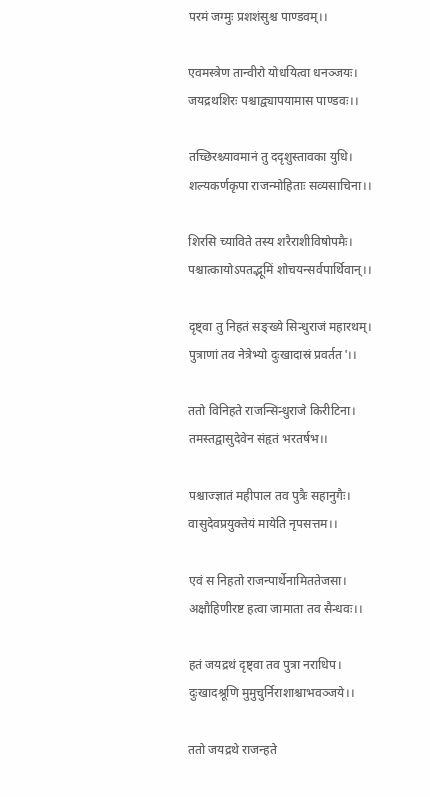परमं जग्मुः प्रशशंसुश्च पाण्डवम्।।

एवमस्त्रेण तान्वीरो योधयित्वा धनञ्जयः।
जयद्रथशिरः पश्चाद्व्यापयामास पाण्डवः।।

तच्छिरश्च्यावमानं तु ददृशुस्तावका युधि।
शल्यकर्णकृपा राजन्मोहिताः सव्यसाचिना।।

शिरसि च्याविते तस्य शरैराशीविषोपमैः।
पश्चात्कायोऽपतद्भूमिं शोचयन्सर्वपार्थिवान्।।

दृष्ट्वा तु निहतं सङ्ख्ये सिन्धुराजं महारथम्।
पुत्राणां तव नेत्रेभ्यो दुःखादास्रं प्रवर्तत'।।

ततो विनिहते राजन्सिन्धुराजे किरीटिना।
तमस्तद्वासुदेवेन संहृतं भरतर्षभ।।

पश्चाज्ज्ञातं महीपाल तव पुत्रैः सहानुगैः।
वासुदेवप्रयुक्तेयं मायेति नृपसत्तम।।

एवं स निहतो राजन्पार्थेनामिततेजसा।
अक्षौहिणीरष्ट हत्वा जामाता तव सैन्धवः।।

हतं जयद्रथं दृष्ट्वा तव पुत्रा नराधिप।
दुःखादश्रूणि मुमुचुर्निराशाश्चाभवञ्जये।।

ततो जयद्रथे राजन्हते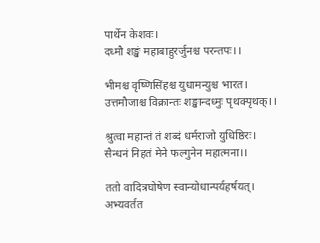पार्थेन केशवः।
दध्मौ शङ्खं महाबाहुरर्जुनश्च परन्तपः।।

भीमश्च वृष्णिसिंहश्च युधामन्युश्च भारत।
उत्तमौजाश्च विक्रान्तः शङ्खान्दध्मुः पृथक्पृथक्।।

श्रुत्वा महान्तं तं शब्दं धर्मराजो युधिष्ठिरः।
सैन्धनं निहतं मेने फल्गुनेन महात्मना।।

ततो वादित्रघोषेण स्वान्योधान्पर्यहर्षयत्।
अभ्यवर्तत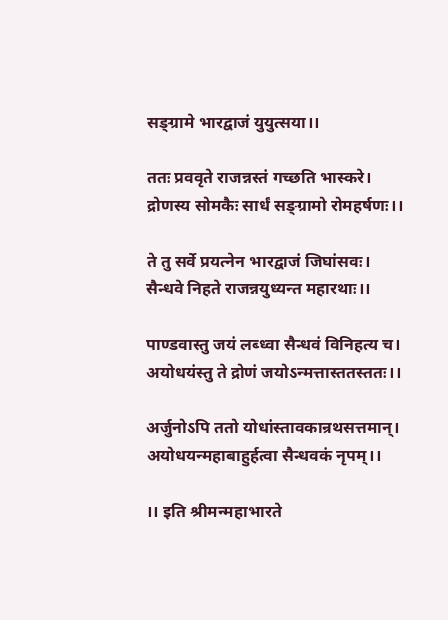सङ्ग्रामे भारद्वाजं युयुत्सया।।

ततः प्रववृते राजन्नस्तं गच्छति भास्करे।
द्रोणस्य सोमकैः सार्धं सङ्ग्रामो रोमहर्षणः।।

ते तु सर्वे प्रयत्नेन भारद्वाजं जिघांसवः।
सैन्धवे निहते राजन्नयुध्यन्त महारथाः।।

पाण्डवास्तु जयं लब्ध्वा सैन्धवं विनिहत्य च।
अयोधयंस्तु ते द्रोणं जयोऽन्मत्तास्ततस्ततः।।

अर्जुनोऽपि ततो योधांस्तावकान्रथसत्तमान्।
अयोधयन्महाबाहुर्हत्वा सैन्धवकं नृपम्।।

।। इति श्रीमन्महाभारते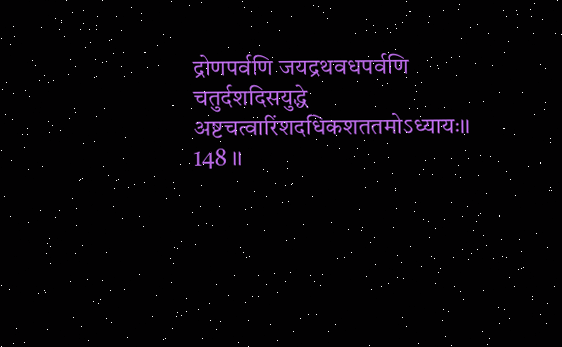द्रोणपर्वणि जयद्रथवधपर्वणि
चतुर्दशदिसयुद्धे अष्टचत्वारिंशदधिकशततमोऽध्यायः।। 148 ।।